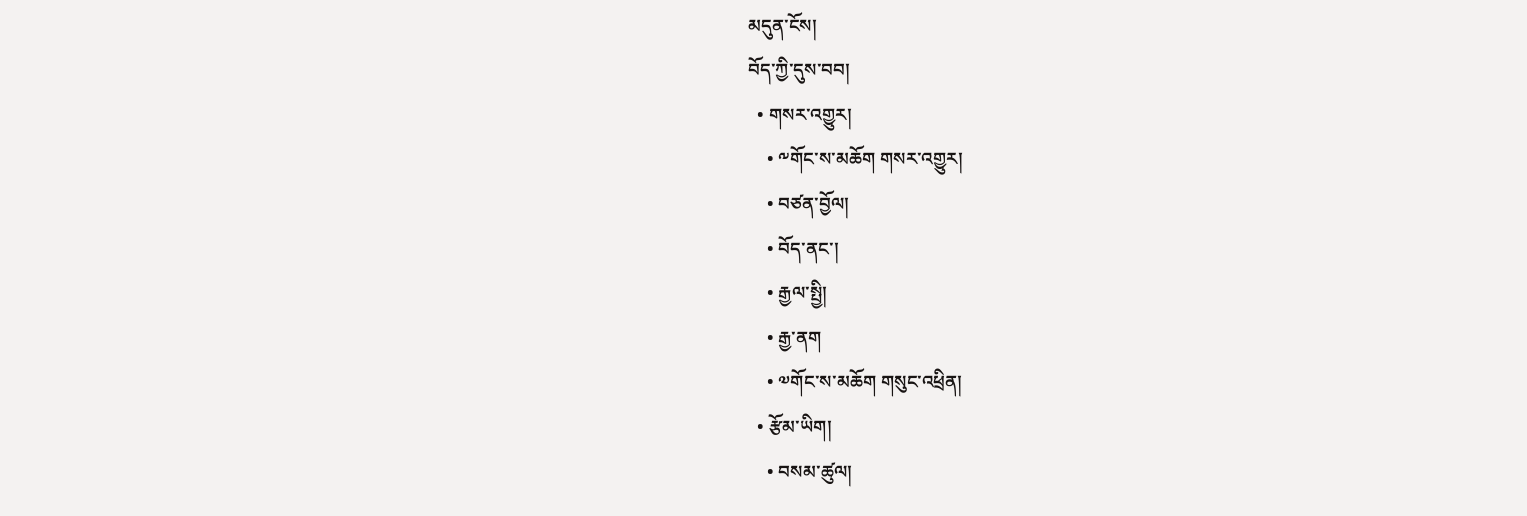མདུན་ངོས།
བོད་ཀྱི་དུས་བབ།
  • གསར་འགྱུར།
    • ༸གོང་ས་མཆོག གསར་འགྱུར།
    • བཙན་བྱོལ།
    • བོད་ནང་།
    • རྒྱལ་སྤྱི།
    • རྒྱ་ནག
    • ༧གོང་ས་མཆོག གསུང་འཕྲིན།
  • རྩོམ་ཡིག།
    • བསམ་ཚུལ།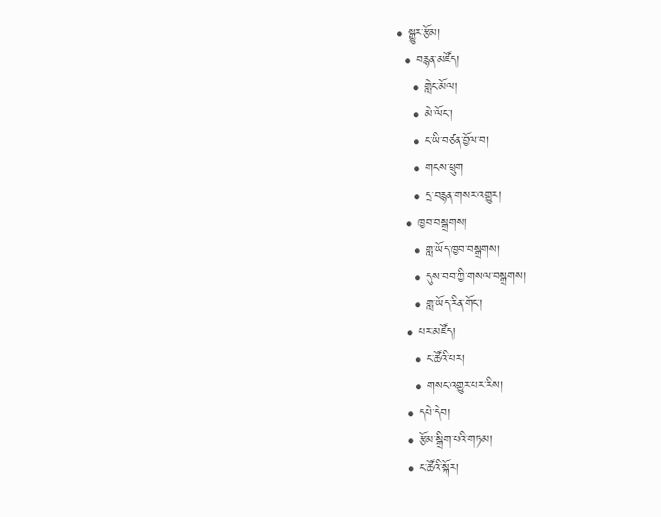• སྒྱུར་རྩོམ།
  • བརྙན་མཛོད།
    • གླེང་མོལ།
    • མེ་ལོང་།
    • ང་ཡི་བཙན་བྱོལ་བ།
    • གངས་ཕྲུག
    • དྲ་བརྙན་གསར་འགྱུར།
  • ཁྱབ་བསྒྲགས།
    • གླ་ཡོད་ཁྱབ་བསྒྲགས།
    • དུས་བབ་ཀྱི་གསལ་བསྒྲགས།
    • གླ་ཡོད་རིན་གོང་།
  • པར་མཛོད།
    • ང་ཚོའི་པར།
    • གསང་འགྱུར་པར་རིས།
  • དཔེ་དེབ།
  • རྩོམ་སྒྲིག་པའི་གཏམ།
  • ང་ཚོའི་སྐོར།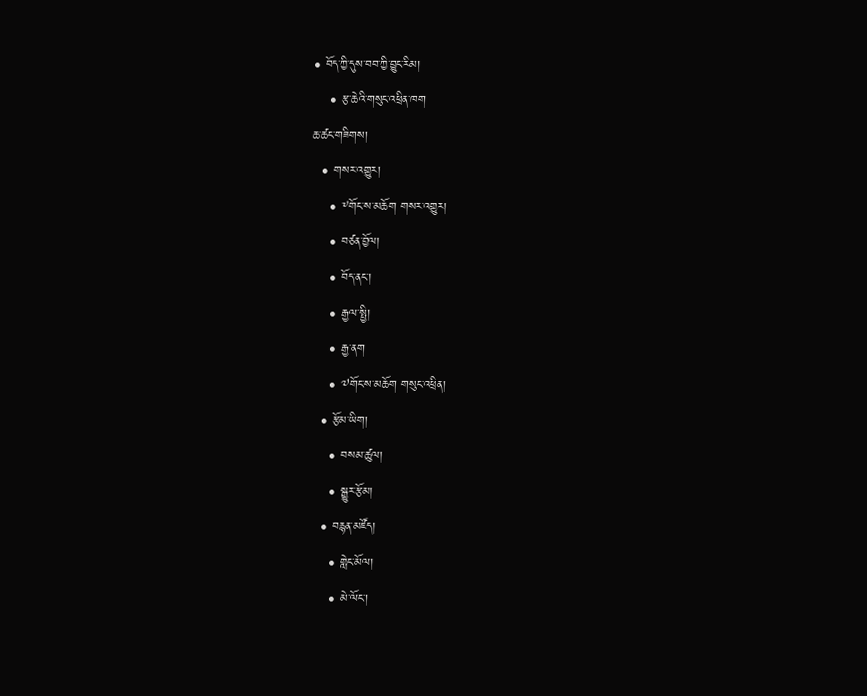• བོད་ཀྱི་དུས་བབ་ཀྱི་བྱུང་རིམ།
    • རྩ་ཆེའི་གསུང་འཕྲིན་ཁག
ཆ་ཚང་གཟིགས།
  • གསར་འགྱུར།
    • ༸གོང་ས་མཆོག གསར་འགྱུར།
    • བཙན་བྱོལ།
    • བོད་ནང་།
    • རྒྱལ་སྤྱི།
    • རྒྱ་ནག
    • ༧གོང་ས་མཆོག གསུང་འཕྲིན།
  • རྩོམ་ཡིག།
    • བསམ་ཚུལ།
    • སྒྱུར་རྩོམ།
  • བརྙན་མཛོད།
    • གླེང་མོལ།
    • མེ་ལོང་།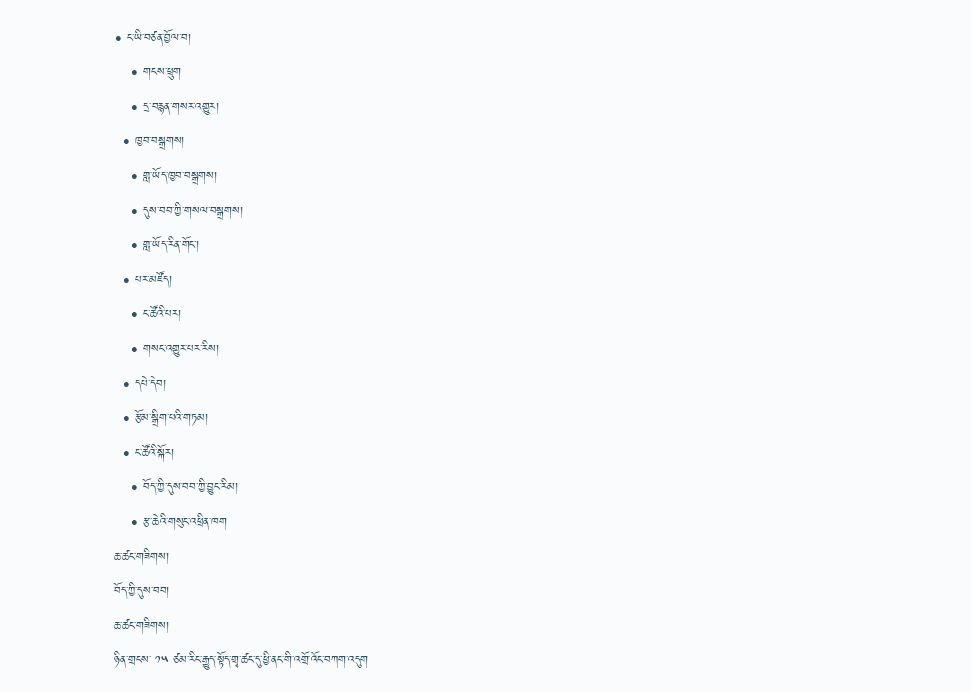• ང་ཡི་བཙན་བྱོལ་བ།
    • གངས་ཕྲུག
    • དྲ་བརྙན་གསར་འགྱུར།
  • ཁྱབ་བསྒྲགས།
    • གླ་ཡོད་ཁྱབ་བསྒྲགས།
    • དུས་བབ་ཀྱི་གསལ་བསྒྲགས།
    • གླ་ཡོད་རིན་གོང་།
  • པར་མཛོད།
    • ང་ཚོའི་པར།
    • གསང་འགྱུར་པར་རིས།
  • དཔེ་དེབ།
  • རྩོམ་སྒྲིག་པའི་གཏམ།
  • ང་ཚོའི་སྐོར།
    • བོད་ཀྱི་དུས་བབ་ཀྱི་བྱུང་རིམ།
    • རྩ་ཆེའི་གསུང་འཕྲིན་ཁག
ཆ་ཚང་གཟིགས།
བོད་ཀྱི་དུས་བབ།
ཆ་ཚང་གཟིགས།
ཉིན་གྲངས་ ༡༥ ཙམ་རིང་རྒྱུད་སྟོད་གྲྭ་ཚང་དུ་ཕྱི་ནང་གི་འགྲོ་འོང་བཀག་འདུག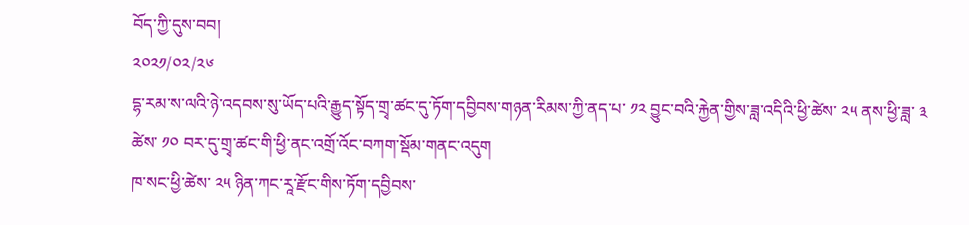བོད་ཀྱི་དུས་བབ།
༢༠༢༡/༠༢/༢༦
དྷ་རམ་ས་ལའི་ཉེ་འདབས་སུ་ཡོད་པའི་རྒྱུད་སྟོད་གྲྭ་ཚང་དུ་ཏོག་དབྱིབས་གཉན་རིམས་ཀྱི་ནད་པ་ ༡༢ བྱུང་བའི་རྐྱེན་གྱིས་ཟླ་འདིའི་ཕྱི་ཚེས་ ༢༥ ནས་ཕྱི་ཟླ་ ༣ ཚེས་ ༡༠ བར་དུ་གྲྭ་ཚང་གི་ཕྱི་ནང་འགྲོ་འོང་བཀག་སྡོམ་གནང་འདུག
ཁ་སང་ཕྱི་ཚེས་ ༢༥ ཉིན་ཀང་རཱ་རྫོང་གིས་ཏོག་དབྱིབས་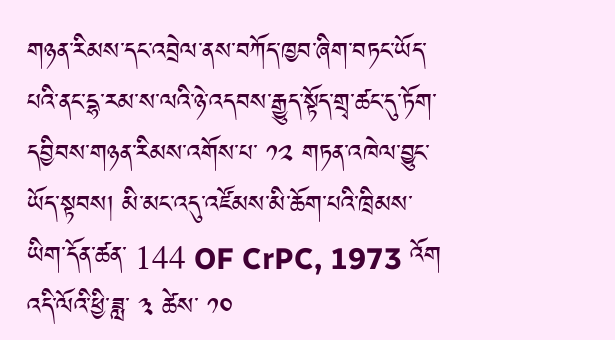གཉན་རིམས་དང་འབྲེལ་ནས་བཀོད་ཁྱབ་ཞིག་བཏང་ཡོད་པའི་ནང་དྷ་རམ་ས་ལའི་ཉེ་འདབས་རྒྱུད་སྟོད་གྲྭ་ཚང་དུ་ཏོག་དབྱིབས་གཉན་རིམས་འགོས་པ་ ༡༢ གཏན་འཁེལ་བྱུང་ཡོད་སྟབས། མི་མང་འདུ་འཛོམས་མི་ཆོག་པའི་ཁྲིམས་ཡིག་དོན་ཚན་ 144 OF CrPC, 1973 འོག འདི་ལོའི་ཕྱི་ཟླ་ ༣ ཚེས་ ༡༠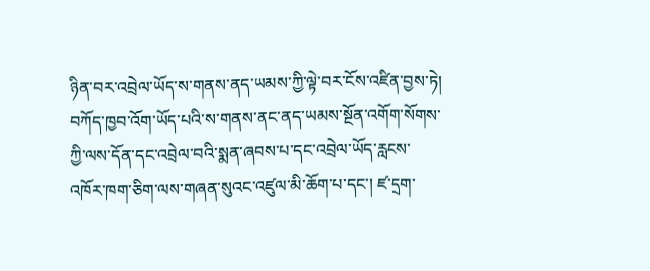ཉིན་བར་འབྲེལ་ཡོད་ས་གནས་ནད་ཡམས་ཀྱི་ལྟེ་བར་ངོས་འཛིན་བྱས་ཏེ། བཀོད་ཁྱབ་འོག་ཡོད་པའི་ས་གནས་ནང་ནད་ཡམས་སྔོན་འགོག་སོགས་ཀྱི་ལས་དོན་དང་འབྲེལ་བའི་སྨན་ཞབས་པ་དང་འབྲེལ་ཡོད་རླངས་འཁོར་ཁག་ཅིག་ལས་གཞན་སུའང་འཛུལ་མི་ཆོག་པ་དང་། ཛ་དྲག་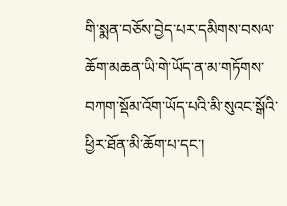གི་སྨན་བཅོས་བྱེད་པར་དམིགས་བསལ་ཆོག་མཆན་ཡི་གེ་ཡོད་ན་མ་གཏོགས་བཀག་སྡོམ་འོག་ཡོད་པའི་མི་སུའང་སྒོའི་ཕྱིར་ཐོན་མི་ཆོག་པ་དང་།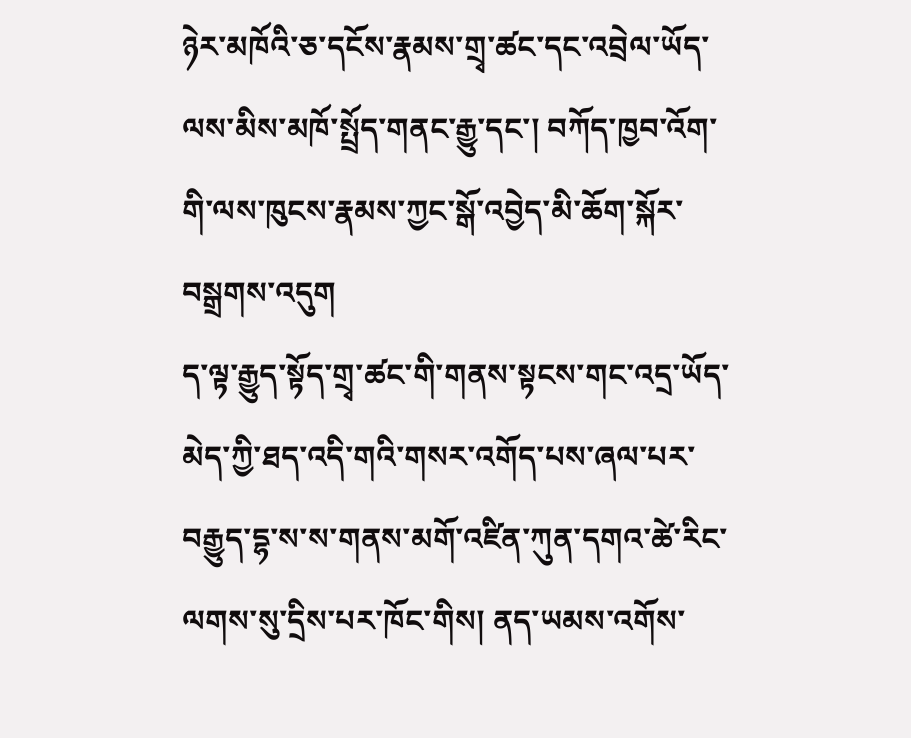ཉེར་མཁོའི་ཅ་དངོས་རྣམས་གྲྭ་ཚང་དང་འབྲེལ་ཡོད་ལས་མིས་མཁོ་སྤྲོད་གནང་རྒྱུ་དང་། བཀོད་ཁྱབ་འོག་གི་ལས་ཁུངས་རྣམས་ཀྱང་སྒོ་འབྱེད་མི་ཆོག་སྐོར་བསྒྲགས་འདུག
ད་ལྟ་རྒྱུད་སྟོད་གྲྭ་ཚང་གི་གནས་སྟངས་གང་འདྲ་ཡོད་མེད་ཀྱི་ཐད་འདི་གའི་གསར་འགོད་པས་ཞལ་པར་བརྒྱུད་དྷ་ས་ས་གནས་མགོ་འཛིན་ཀུན་དགའ་ཚེ་རིང་ལགས་སུ་དྲིས་པར་ཁོང་གིས། ནད་ཡམས་འགོས་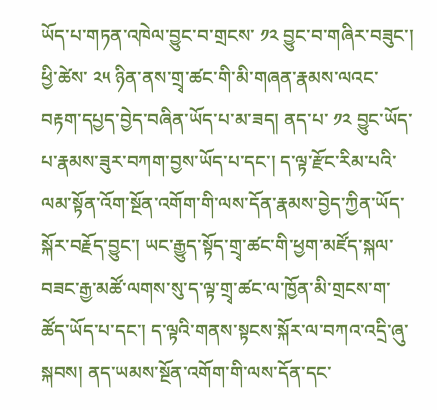ཡོད་པ་གཏན་འཁེལ་བྱུང་བ་གྲངས་ ༡༢ བྱུང་བ་གཞིར་བཟུང་། ཕྱི་ཚེས་ ༢༥ ཉིན་ནས་གྲྭ་ཚང་གི་མི་གཞན་རྣམས་ལའང་བརྟག་དཔྱད་བྱེད་བཞིན་ཡོད་པ་མ་ཟད། ནད་པ་ ༡༢ བྱུང་ཡོད་པ་རྣམས་ཟུར་བཀག་བྱས་ཡོད་པ་དང་། ད་ལྟ་རྫོང་རིམ་པའི་ལམ་སྟོན་འོག་སྔོན་འགོག་གི་ལས་དོན་རྣམས་བྱེད་ཀྱིན་ཡོད་སྐོར་བརྗོད་བྱུང་། ཡང་རྒྱུད་སྟོད་གྲྭ་ཚང་གི་ཕྱག་མཛོད་སྐལ་བཟང་རྒྱ་མཚོ་ལགས་སུ་ད་ལྟ་གྲྭ་ཚང་ལ་ཁྱོན་མི་གྲངས་ག་ཚོད་ཡོད་པ་དང་། ད་ལྟའི་གནས་སྟངས་སྐོར་ལ་བཀའ་འདྲི་ཞུ་སྐབས། ནད་ཡམས་སྔོན་འགོག་གི་ལས་དོན་དང་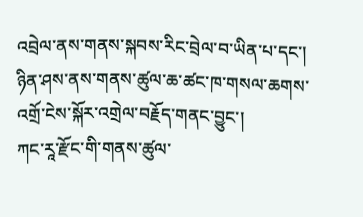འབྲེལ་ནས་གནས་སྐབས་རིང་བྲེལ་བ་ཡིན་པ་དང་། ཉིན་ཤས་ནས་གནས་ཚུལ་ཆ་ཚང་ཁ་གསལ་ཆགས་འགྲོ་ངེས་སྐོར་འགྲེལ་བརྗོད་གནང་བྱུང་།
ཀང་རཱ་རྫོང་གི་གནས་ཚུལ་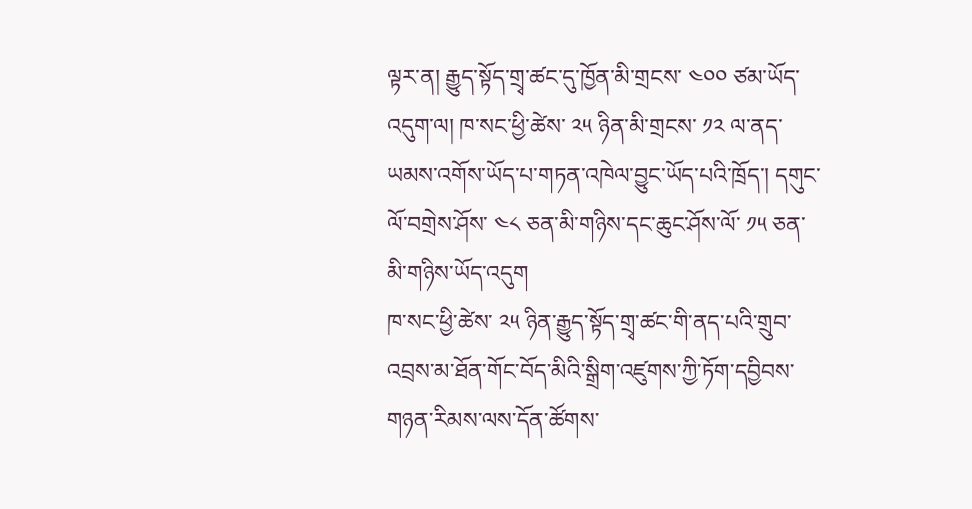ལྟར་ན། རྒྱུད་སྟོད་གྲྭ་ཚང་དུ་ཁྱོན་མི་གྲངས་ ༤༠༠ ཙམ་ཡོད་འདུག་ལ། ཁ་སང་ཕྱི་ཚེས་ ༢༥ ཉིན་མི་གྲངས་ ༡༢ ལ་ནད་ཡམས་འགོས་ཡོད་པ་གཏན་འཁེལ་བྱུང་ཡོད་པའི་ཁྲོད་། དགུང་ལོ་བགྲེས་ཤོས་ ༤༨ ཅན་མི་གཉིས་དང་ཆུང་ཤོས་ལོ་ ༡༥ ཅན་མི་གཉིས་ཡོད་འདུག
ཁ་སང་ཕྱི་ཚེས་ ༢༥ ཉིན་རྒྱུད་སྟོད་གྲྭ་ཚང་གི་ནད་པའི་གྲུབ་འབྲས་མ་ཐོན་གོང་བོད་མིའི་སྒྲིག་འཛུགས་ཀྱི་ཏོག་དབྱིབས་གཉན་རིམས་ལས་དོན་ཚོགས་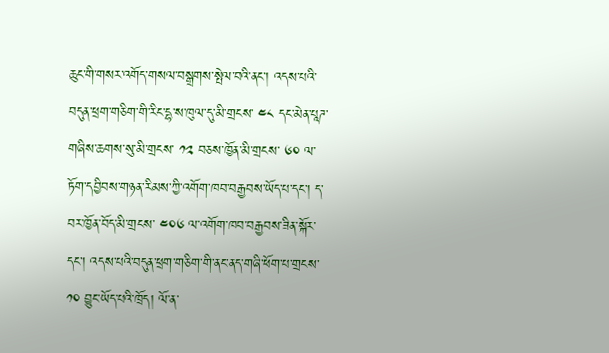ཆུང་གི་གསར་འགོད་གསལ་བསྒྲགས་སྤེལ་བའི་ནང་། འདས་པའི་བདུན་ཕྲག་གཅིག་གི་རིང་དྷ་ས་ཁུལ་དུ་མི་གྲངས་ ༤༨ དང་མེན་པཱཌ་གཞིས་ཆགས་སུ་མི་གྲངས་ ༡༢ བཅས་ཁྱོན་མི་གྲངས་ ༦༠ ལ་ཏོག་དབྱིབས་གཉན་རིམས་ཀྱི་འགོག་ཁབ་བརྒྱབས་ཡོད་པ་དང་། ད་བར་ཁྱོན་བོད་མི་གྲངས་ ༤༠༦ ལ་འགོག་ཁབ་བརྒྱབས་ཟིན་སྐོར་དང་། འདས་པའི་བདུན་ཕྲག་གཅིག་གི་ནང་ནད་གཞི་ཕོག་པ་གྲངས་ ༡༠ བྱུང་ཡོད་པའི་ཁྲོད། ལོ་ན་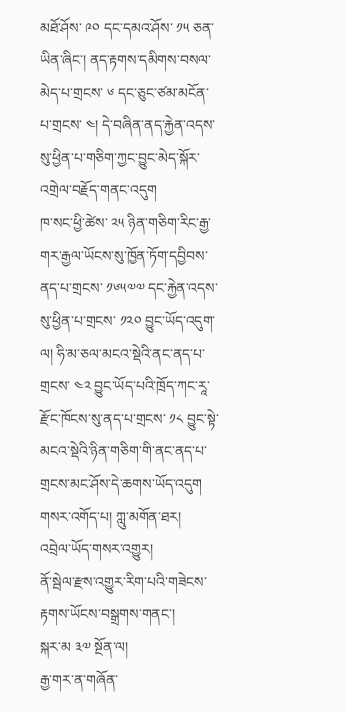མཐོ་ཤོས་ ༩༠ དང་དམའ་ཤོས་ ༡༥ ཅན་ཡིན་ཞིང་། ནད་རྟགས་དམིགས་བསལ་མེད་པ་གྲངས་ ༦ དང་ཅུང་ཙམ་མངོན་པ་གྲངས་ ༤། དེ་བཞིན་ནད་རྐྱེན་འདས་སུ་ཕྱིན་པ་གཅིག་ཀྱང་བྱུང་མེད་སྐོར་འགྲེལ་བརྗོད་གནང་འདུག
ཁ་སང་ཕྱི་ཚེས་ ༢༥ ཉིན་གཅིག་རིང་རྒྱ་གར་རྒྱལ་ཡོངས་སུ་ཁྱོན་ཏོག་དབྱིབས་ནད་པ་གྲངས་ ༡༦༥༧༧ དང་རྐྱེན་འདས་སུ་ཕྱིན་པ་གྲངས་ ༡༢༠ བྱུང་ཡོད་འདུག་ལ། ཧི་མ་ཅལ་མངའ་སྡེའི་ནང་ནད་པ་གྲངས་ ༤༢ བྱུང་ཡོད་པའི་ཁྲོད་ཀང་རཱ་རྫོང་ཁོངས་སུ་ནད་པ་གྲངས་ ༡༨ བྱུང་སྟེ་མངའ་སྡེའི་ཉིན་གཅིག་གི་ནང་ནད་པ་གྲངས་མང་ཤོས་དེ་ཆགས་ཡོད་འདུག
གསར་འགོད་པ། ཀླུ་མགོན་ཐར།
འབྲེལ་ཡོད་གསར་འགྱུར།
ནོ་སྦེལ་རྫས་འགྱུར་རིག་པའི་གཟེངས་རྟགས་ཡོངས་བསྒྲགས་གནང་།
སྐར་མ ༣༧ སྔོན་ལ།
རྒྱ་གར་ན་གཞོན་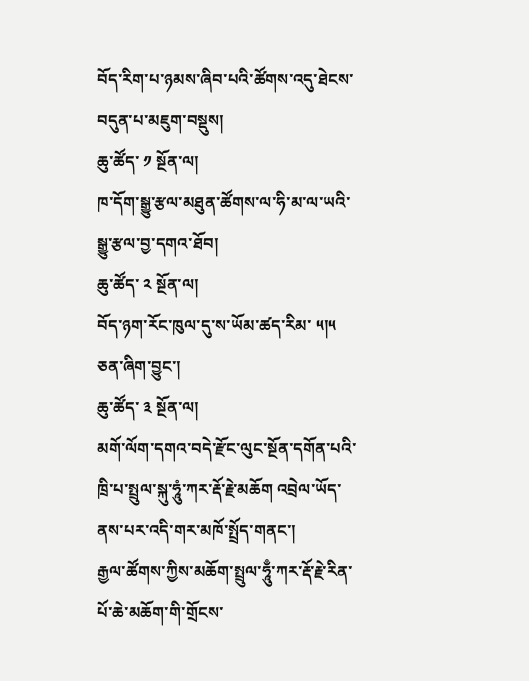བོད་རིག་པ་ཉམས་ཞིབ་པའི་ཚོགས་འདུ་ཐེངས་བདུན་པ་མཇུག་བསྡུས།
ཆུ་ཚོད་ ༡ སྔོན་ལ།
ཁ་དོག་སྒྱུ་རྩལ་མཐུན་ཚོགས་ལ་ཧི་མ་ལ་ཡའི་སྒྱུ་རྩལ་བྱ་དགའ་ཐོབ།
ཆུ་ཚོད་ ༢ སྔོན་ལ།
བོད་ཉག་རོང་ཁུལ་དུ་ས་ཡོམ་ཚད་རིམ་ ༥།༥ ཅན་ཞིག་བྱུང་།
ཆུ་ཚོད་ ༣ སྔོན་ལ།
མགོ་ལོག་དགའ་བདེ་རྫོང་ལུང་སྔོན་དགོན་པའི་ཁྲི་པ་སྤྲུལ་སྐུ་ཧཱུཾ་ཀར་རྡོ་རྗེ་མཆོག འབྲེལ་ཡོད་ནས་པར་འདི་གར་མཁོ་སྤྲོད་གནང་།
རྒྱལ་ཚོགས་ཀྱིས་མཆོག་སྤྲུལ་ཧཱུྃ་ཀར་རྡོ་རྗེ་རིན་པོ་ཆེ་མཆོག་གི་གྲོངས་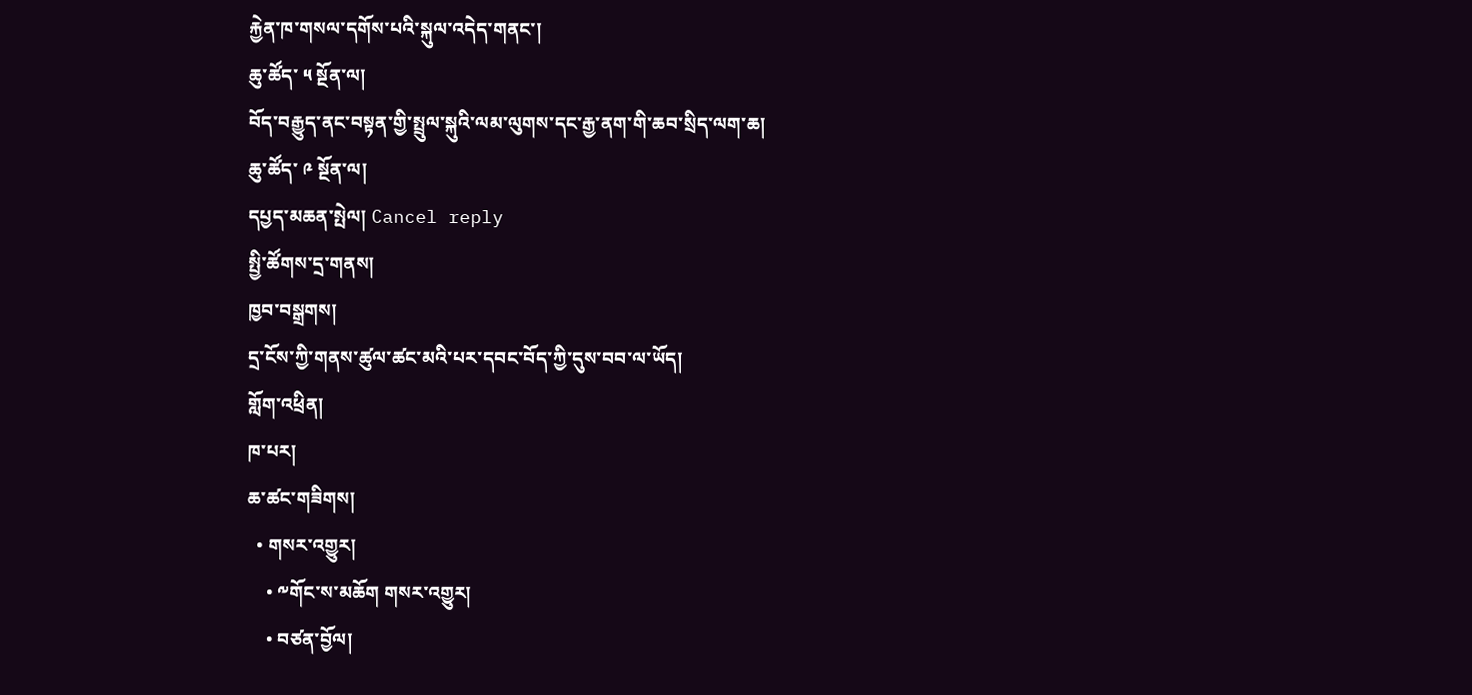རྐྱེན་ཁ་གསལ་དགོས་པའི་སྐུལ་འདེད་གནང་།
ཆུ་ཚོད་ ༥ སྔོན་ལ།
བོད་བརྒྱུད་ནང་བསྟན་གྱི་སྤྲུལ་སྐུའི་ལམ་ལུགས་དང་རྒྱ་ནག་གི་ཆབ་སྲིད་ལག་ཆ།
ཆུ་ཚོད་ ༩ སྔོན་ལ།
དཔྱད་མཆན་སྤེལ། Cancel reply
སྤྱི་ཚོགས་དྲ་གནས།
ཁྱབ་བསྒྲགས།
དྲ་ངོས་ཀྱི་གནས་ཚུལ་ཚང་མའི་པར་དབང་བོད་ཀྱི་དུས་བབ་ལ་ཡོད།
གློག་འཕྲིན།
ཁ་པར།
ཆ་ཚང་གཟིགས།
  • གསར་འགྱུར།
    • ༸གོང་ས་མཆོག གསར་འགྱུར།
    • བཙན་བྱོལ།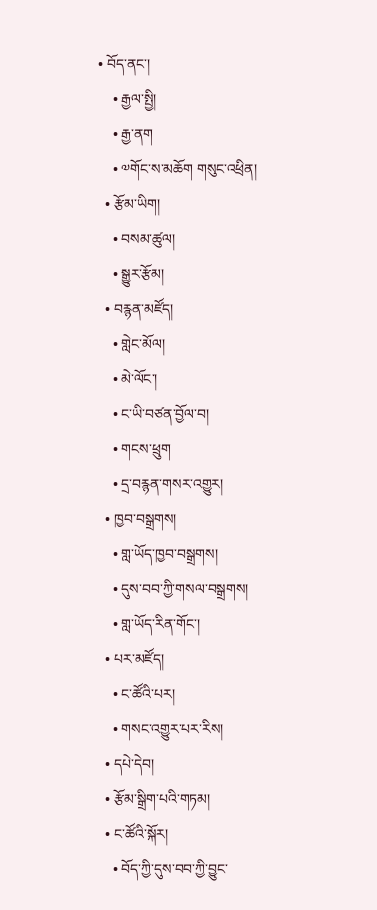• བོད་ནང་།
    • རྒྱལ་སྤྱི།
    • རྒྱ་ནག
    • ༧གོང་ས་མཆོག གསུང་འཕྲིན།
  • རྩོམ་ཡིག།
    • བསམ་ཚུལ།
    • སྒྱུར་རྩོམ།
  • བརྙན་མཛོད།
    • གླེང་མོལ།
    • མེ་ལོང་།
    • ང་ཡི་བཙན་བྱོལ་བ།
    • གངས་ཕྲུག
    • དྲ་བརྙན་གསར་འགྱུར།
  • ཁྱབ་བསྒྲགས།
    • གླ་ཡོད་ཁྱབ་བསྒྲགས།
    • དུས་བབ་ཀྱི་གསལ་བསྒྲགས།
    • གླ་ཡོད་རིན་གོང་།
  • པར་མཛོད།
    • ང་ཚོའི་པར།
    • གསང་འགྱུར་པར་རིས།
  • དཔེ་དེབ།
  • རྩོམ་སྒྲིག་པའི་གཏམ།
  • ང་ཚོའི་སྐོར།
    • བོད་ཀྱི་དུས་བབ་ཀྱི་བྱུང་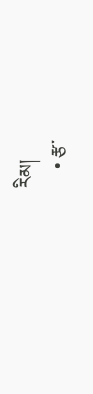རིམ།
    • རྩ་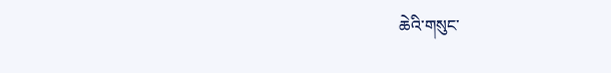ཆེའི་གསུང་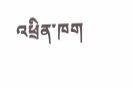འཕྲིན་ཁག